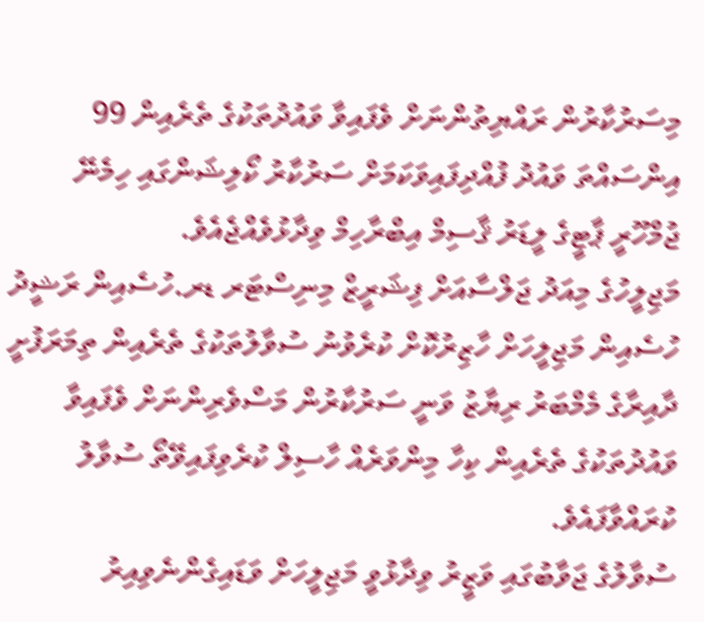މިސަރުކާރުން ރައްޔިތުންނަށް ވެފައިވާ ވައުދުތަކުގެ ތެރެއިން 99 އިންސައްތަ ވައުދު ފުއްދިފައިވަކަމަށް ސަރުކާރު ކޯލިޝަންގައި ހިމެނޭ ޖުމްހޫރީ ޕާޓީގެ ލީޑަރު ޤާސިމް އިބްރާހިމް ވިދާޅުވެއްޖެއެވެ.
މަޖިލީހުގެ މިއަދު ޖަލްސާއަށް ފިޝަރީޒް މިނިސްޓަރ ޑރ.ހުސެއިން ރަޝީދު ހުސެއިން މަޖިލީހަށް ހާޒިރުކޮށް ކުރެވުނު ސުވާލުތަކުގެ ތެރެއިން ތިމަރަފުށީ ދާއިރާގެ މެމްބަރު ރިޔާޒު ވަނީ ސަރުކާރުން މަސްވެރިންނަށް ވެފައިވާ ވައުދުތަކުގެ ތެރެއިން ކިހާ މިންވަރެއް ހާސިލް ކުރެވިފައިވޭތޯ ސުވާލު ކުރައްވާފައެވެ.
ސުވާލުގެ ޖަވާބުގައި ވަޒީރު ވިދާޅުވީ މަޖިލީހަށް ވަޑައިގެންނެވިއިރު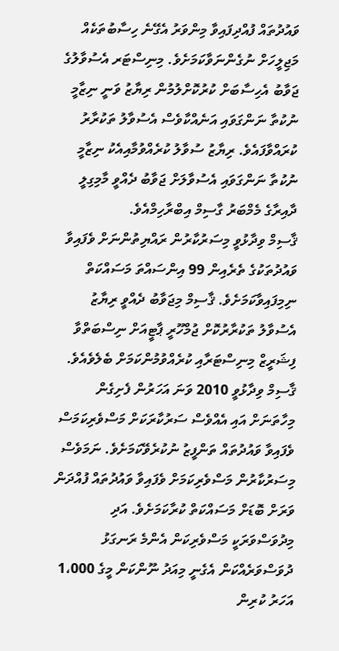ވައުދުތައް ފުއްދިފައިވާ މިންވަރު އެގޭނެ ހިސާބުތަކެއް މަޖިލީހަށް ނުގެންނަވާކަމަށެވެ. މިނިސްޓަރ އެސުވާލުގެ ޖަވާބު އެހިސާބަށް ކުރުކޮށްލުމުން ރިޔާޒު ވަނީ ނިޒާމީ ނުކުތާ ނަންގަވައި އަނެއްކާވެސް އެސުވާލު ތަކުރާރު ކުރައްވާފައެވެ. ރިޔާޒު ސުވާލު ކުރެއްވުމާއިއެކު ނިޒާމީ ނުކުތާ ނަންގަވައި އެސުވާލަށް ޖަވާބު ދެއްވީ މާމިގިލީ ދާއިރާގެ މެމްބަރު ގާސިމް އިބްރާހިމްއެވެ.
ޤާސިމް ވިދާޅުވީ މިސަރުކާރުން ރައްޔިތުންނަށް ވެފައިވާ ވައުދުތަކުގެ ތެރެއިން 99 އިންސައްތަ މަސައްކަތް ނިމިފައިވާކަމަށެވެ. ޤާސިމް މިޖަވާބު ދެއްވީ ރިޔާޒު އެސުވާލު ތަކުރާރުކޮށް ޖުމްހޫރީ ޕާޓީއަށް ނިސްބަތްވާ ފިޝަރީޒް މިނިސްޓަރާއި ކުރެއްވުމުންކަމަށް ބެލެވެއެވެ.
ޤާސިމް ވިދާޅުވީ 2010 ވަނަ އަހަރުން ފެށިގެން މިހާތަނަށް އައި އެއްވެސް ސަރުކާރަކަށް މަސްވެރިކަމަސް ވެފައިވާ ވައުދުތައް ތަންފީޒު ނުކުރެވޭކަމަށެވެ. ނަމަވެސް މިސަރުކާރުން މަސްވެރިކަމަށް ވެފައިވާ ވައުދުތައް ފުއްދަން ވަރަށް ބޮޑަށް މަސައްކަތް ކުރާކަމަށެވެ. އަދި މިދުވަސްވަރަކީ މަސްވެރިކަން އެންމެ ރަނގަޅު ދުވަސްވަރެއްކަން އެގެނީ މިއަދު ނޫންކަން މީގެ 1،000 އަހަރު ކުރިން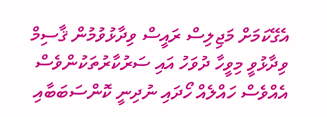އެގޭކަމަށް މަޖިލިސް ރައީސް ވިދާޅުވުމުން ޤާސިމް ވިދާޅުވީ މިވީހާ ދުވަހު އައި ސަރުކާރުތަކުންވެސް އެއްވެސް ހައްލެއް ހޯދައި ނުދިނީ ކޮންސަބަބާއި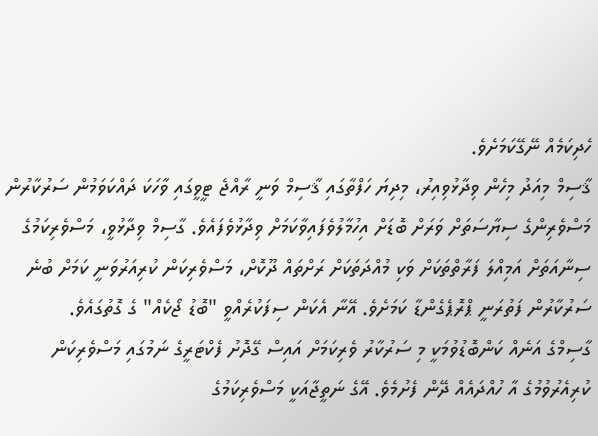ހެދިކަމެއް ނޭގޭކަމަށެވެ.
ޤާސިމް މިއަދު މިހެން ވިދާޅުވިއިރު، މިދިޔަ ހަފްތާގައި ޤާސިމް ވަނީ ރާއްޖެ ޓީވީގައި ވާހަކަ ދައްކަވަމުން ސަރުކާރުން މަސްވެރިންގެ ސިޔާސަތަށް ވަރަށް ބޮޑަށް އިހުމާލުވެފައިވާކަމަށް ވިދާޅުވެފައެވެ. ގާސިމް ވިދާޅުވީ، މަސްވެރިކަމުގެ ސިނާއަތަށް އަމިއްލަ ފަރާތްތަކަށް ވަކި މުއްދަތަކަށް ރަށްތައް ދޫކޮށް، މަސްވެރިކަން ކުރިއަރުވަނީ ކަމަށް ބުނެ ސަރުކާރުން ފަތުރަނީ ޕްރޮޕެގެންޑާ ކަމަށެވެ. އޭނާ އެކަން ސިފަކުރެއްވީ "ބޮޑު ޖޯކެއް" ގެ ގޮތުގައެވެ.
ގާސިމްގެ އަނެއް ކަންބޮޑުވުމަކީ މި ސަރުކާރު ވެރިކަމަށް އައިސް ގޭދޮށު ފެކްޓަރީގެ ނަމުގައި މަސްވެރިކަން ކުރިއެރުވުމުގެ އާ ހުއްދައެއް ދޭން ފެށުމެވެ. އޭގެ ނަތީޖާއަކީ މަސްވެރިކަމުގެ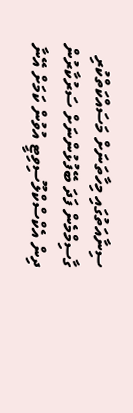ސިނާއަތުގައި މިހާތަނަށް މަސައްކަތްކުރި ގާސިމްމެން ފަދަ ބޭފުޅުންނަށް ސަރުކާރުން ދިން އެކްސްކްލޫސިވިޓީ އުވުން ކަމަށް އޭނާ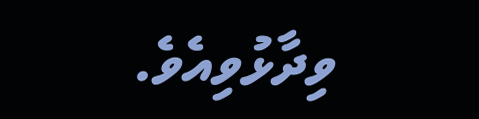ވިދާޅުވިއެވެ.